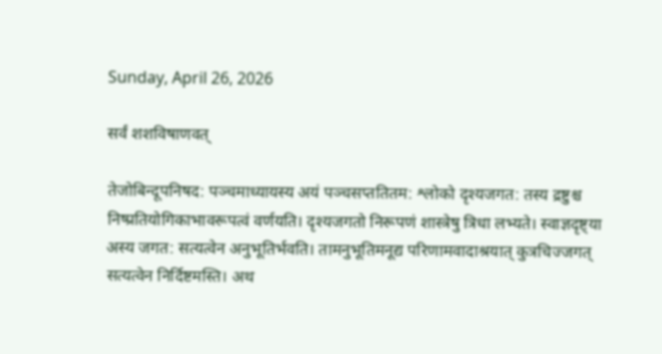Sunday, April 26, 2026

सर्वं शशविषाणवत्

तेजोबिन्दूपनिषद: पञ्चमाध्यायस्य अयं पञ्चसप्ततितम: श्लोको दृश्यजगत: तस्य द्रष्टुश्च निष्प्रतियोगिकाभावरूपत्वं वर्णयति। दृश्यजगतो निरूपणं शास्त्रेषु त्रिधा लभ्यते। स्वाज्ञदृष्ट्या अस्य जगत: सत्यत्वेन अनुभूतिर्भवति। तामनुभूतिमनूद्य परिणामवादाश्रयात् कुत्रचिज्जगत् सत्यत्वेन निर्दिष्टमस्ति। अथ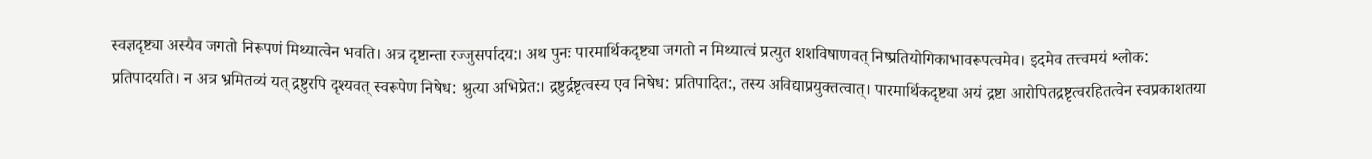स्वज्ञदृष्ट्या अस्यैव जगतो निरूपणं मिथ्यात्वेन भवति। अत्र दृष्टान्ता रज्जुसर्पादय:। अथ पुनः पारमार्थिकदृष्ट्या जगतो न मिथ्यात्वं प्रत्युत शशविषाणवत् निष्प्रतियोगिकाभावरूपत्वमेव। इदमेव तत्त्वमयं श्लोक: प्रतिपादयति। न अत्र भ्रमितव्यं यत् द्रष्टुरपि दृश्यवत् स्वरूपेण निषेध: श्रुत्या अभिप्रेत:। द्रष्टुर्द्रष्टृत्वस्य एव निषेध: प्रतिपादित:, तस्य अविद्याप्रयुक्तत्वात्। पारमार्थिकदृष्ट्या अयं द्रष्टा आरोपितद्रष्टृत्वरहितत्वेन स्वप्रकाशतया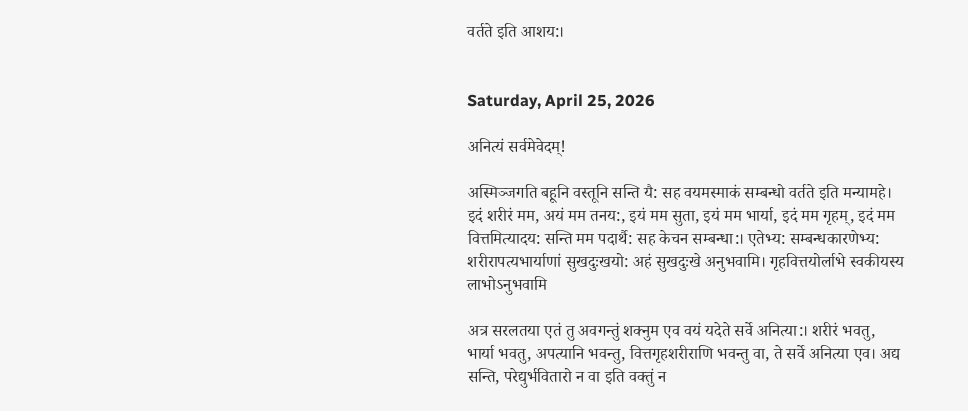वर्तते इति आशय:।


Saturday, April 25, 2026

अनित्यं सर्वमेवेदम्!

अस्मिञ्जगति बहूनि वस्तूनि सन्ति यै: सह वयमस्माकं सम्बन्धो वर्तते इति मन्यामहे। इदं शरीरं मम, अयं मम तनय:, इयं मम सुता, इयं मम भार्या, इदं मम गृहम्, इदं मम वित्तमित्यादय: सन्ति मम पदार्थै: सह केचन सम्बन्धा:। एतेभ्य: सम्बन्धकारणेभ्य: शरीरापत्यभार्याणां सुखदुःखयो: अहं सुखदुःखे अनुभवामि। गृहवित्तयोर्लाभे स्वकीयस्य लाभोऽनुभवामि

अत्र सरलतया एतं तु अवगन्तुं शक्नुम एव वयं यदेते सर्वे अनित्या:। शरीरं भवतु, भार्या भवतु, अपत्यानि भवन्तु, वित्तगृहशरीराणि भवन्तु वा, ते सर्वे अनित्या एव। अद्य सन्ति, परेद्युर्भवितारो न वा इति वक्तुं न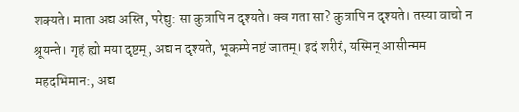शक्यते। माता अद्य अस्ति, परेद्यु: सा कुत्रापि न दृश्यते। क्व गता सा? कुत्रापि न दृश्यते। तस्या वाचो न श्रूयन्ते। गृहं ह्यो मया दृष्टम्, अद्य न दृश्यते, भूकम्पे नष्टं जातम्। इदं शरीरं, यस्मिन् आसीन्मम महदभिमान:, अद्य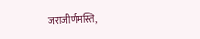जराजीर्णमस्ति,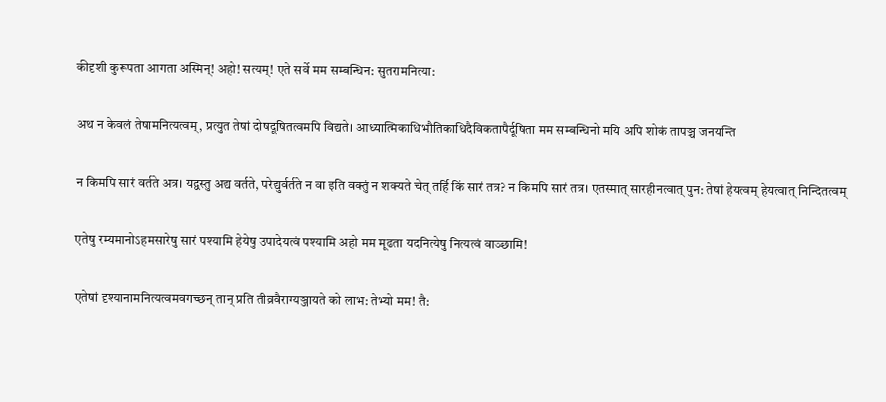कीदृशी कुरूपता आगता अस्मिन्! अहो! सत्यम्! एते सर्वे मम सम्बन्धिन: सुतरामनित्या:

अथ न केवलं तेषामनित्यत्वम्, प्रत्युत तेषां दोषदूषितत्वमपि विद्यते। आध्यात्मिकाधिभौतिकाधिदैविकतापैर्दूषिता मम सम्बन्धिनो मयि अपि शोकं तापञ्च जनयन्ति

न किमपि सारं वर्तते अत्र। यद्वस्तु अद्य वर्तते, परेद्युर्वर्तते न वा इति वक्तुं न शक्यते चेत् तर्हि किं सारं तत्र? न किमपि सारं तत्र। एतस्मात् सारहीनत्वात् पुन: तेषां हेयत्वम् हेयत्वात् निन्दितत्वम्

एतेषु रम्यमानोऽहमसारेषु सारं पश्यामि हेयेषु उपादेयत्वं पश्यामि अहो मम मूढता यदनित्येषु नित्यत्वं वाञ्छामि!

एतेषां दृश्यानामनित्यत्वमवगच्छन् तान् प्रति तीव्रवैराग्यञ्जायते को लाभ: तेभ्यो मम! तै: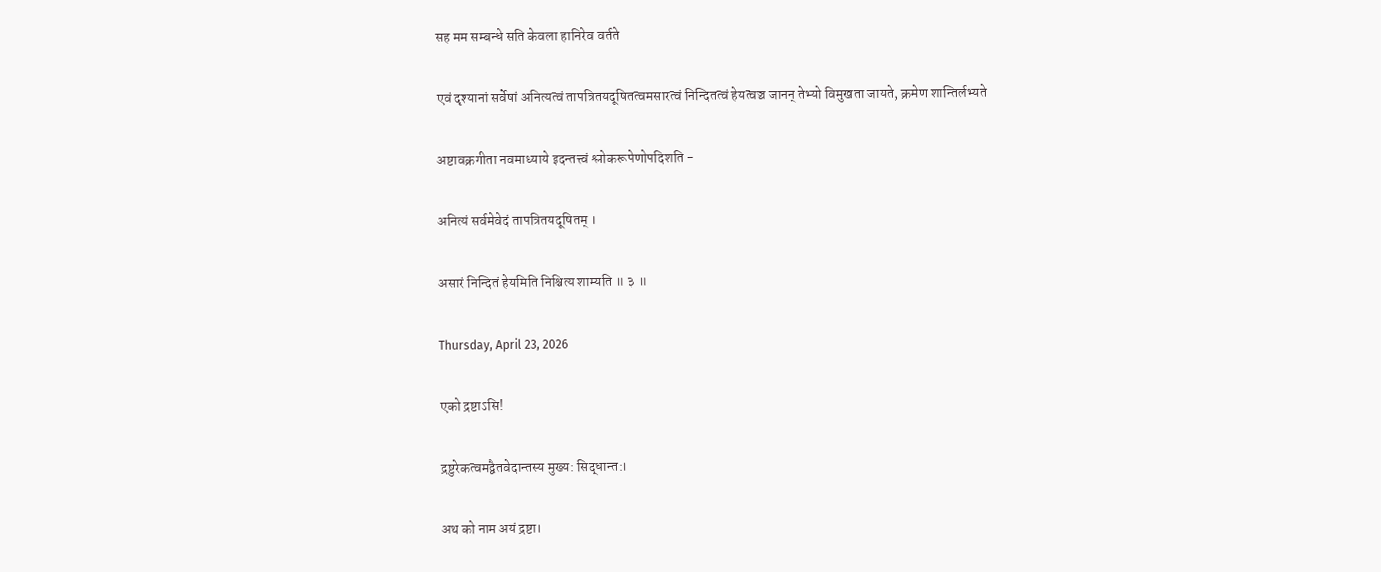सह मम सम्बन्धे सति केवला हानिरेव वर्तते

एवं दृश्यानां सर्वेषां अनित्यत्वं तापत्रितयदूषितत्वमसारत्वं निन्दितत्वं हेयत्वञ्च जानन् तेभ्यो विमुखता जायते, क्रमेण शान्तिर्लभ्यते

अष्टावक्रगीता नवमाध्याये इदन्तत्त्वं श्लोकरूपेणोपदिशति -

अनित्यं सर्वमेवेदं तापत्रितयदूषितम् ।

असारं निन्दितं हेयमिति निश्चित्य शाम्यति ॥ ३ ॥

Thursday, April 23, 2026

एको द्रष्टाऽसि!

द्रष्टुरेकत्वमद्वैतवेदान्तस्य मुख्य: सिद्धान्त:।

अथ को नाम अयं द्रष्टा।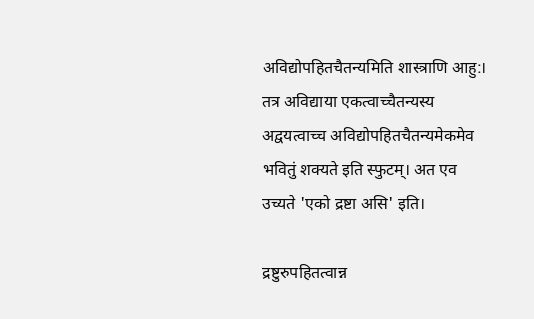अविद्योपहितचैतन्यमिति शास्त्राणि आहु:। तत्र अविद्याया एकत्वाच्चैतन्यस्य अद्वयत्वाच्च अविद्योपहितचैतन्यमेकमेव भवितुं शक्यते इति स्फुटम्। अत एव उच्यते 'एको द्रष्टा असि' इति।

द्रष्टुरुपहितत्वान्न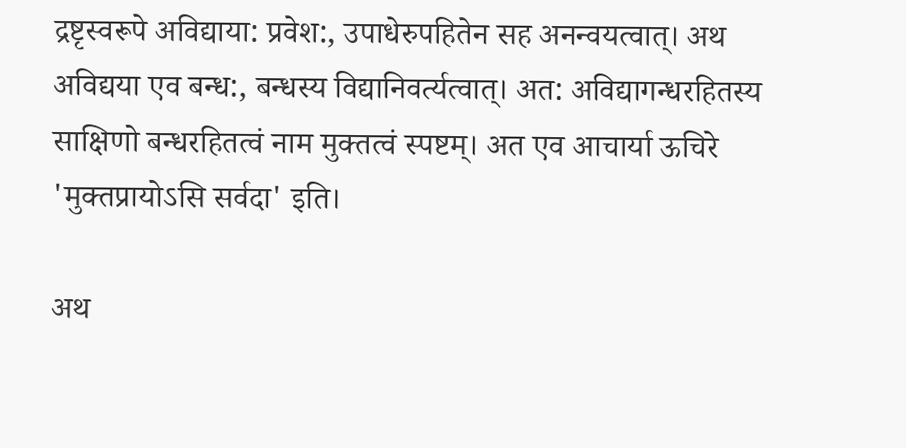द्रष्टृस्वरूपे अविद्याया: प्रवेश:, उपाधेरुपहितेन सह अनन्वयत्वात्। अथ अविद्यया एव बन्ध:, बन्धस्य विद्यानिवर्त्यत्वात्। अत: अविद्यागन्धरहितस्य साक्षिणो बन्धरहितत्वं नाम मुक्तत्वं स्पष्टम्। अत एव आचार्या ऊचिरे 'मुक्तप्रायोऽसि सर्वदा' इति।

अथ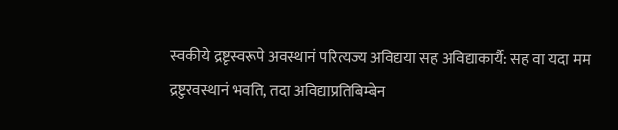स्वकीये द्रष्टृस्वरूपे अवस्थानं परित्यज्य अविद्यया सह अविद्याकार्यै: सह वा यदा मम द्रष्टुरवस्थानं भवति, तदा अविद्याप्रतिबिम्बेन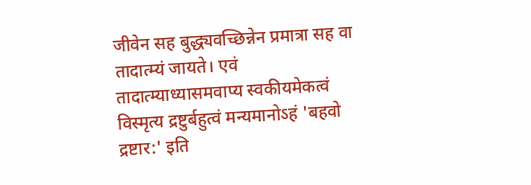जीवेन सह बुद्ध्यवच्छिन्नेन प्रमात्रा सह वा तादात्म्यं जायते। एवं तादात्म्याध्यासमवाप्य स्वकीयमेकत्वं विस्मृत्य द्रष्टुर्बहुत्वं मन्यमानोऽहं 'बहवो द्रष्टार:' इति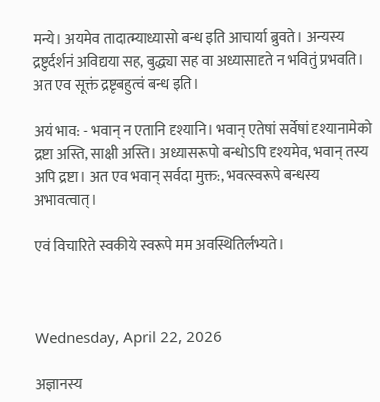मन्ये। अयमेव तादात्म्याध्यासो बन्ध इति आचार्या ब्रुवते। अन्यस्य द्रष्टुर्दर्शनं अविद्यया सह, बुद्ध्या सह वा अध्यासादृते न भवितुं प्रभवति। अत एव सूक्तं द्रष्टृबहुत्वं बन्ध इति।

अयं भाव: - भवान् न एतानि दृश्यानि। भवान् एतेषां सर्वेषां दृश्यानामेको द्रष्टा अस्ति, साक्षी अस्ति। अध्यासरूपो बन्धोऽपि दृश्यमेव, भवान् तस्य अपि द्रष्टा। अत एव भवान् सर्वदा मुक्त:, भवत्स्वरूपे बन्धस्य अभावत्वात्।

एवं विचारिते स्वकीये स्वरूपे मम अवस्थितिर्लभ्यते।



Wednesday, April 22, 2026

अज्ञानस्य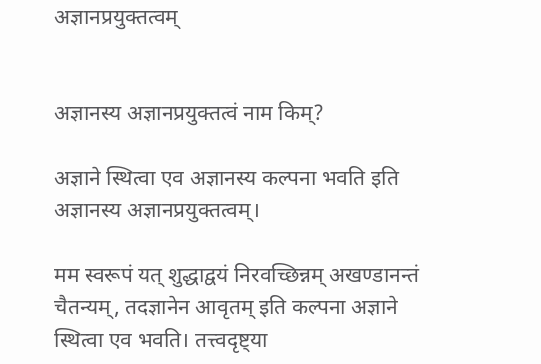अज्ञानप्रयुक्तत्वम्


अज्ञानस्य अज्ञानप्रयुक्तत्वं नाम किम्?

अज्ञाने स्थित्वा एव अज्ञानस्य कल्पना भवति इति अज्ञानस्य अज्ञानप्रयुक्तत्वम्।

मम स्वरूपं यत् शुद्धाद्वयं निरवच्छिन्नम् अखण्डानन्तं चैतन्यम्, तदज्ञानेन आवृतम् इति कल्पना अज्ञाने स्थित्वा एव भवति। तत्त्वदृष्ट्या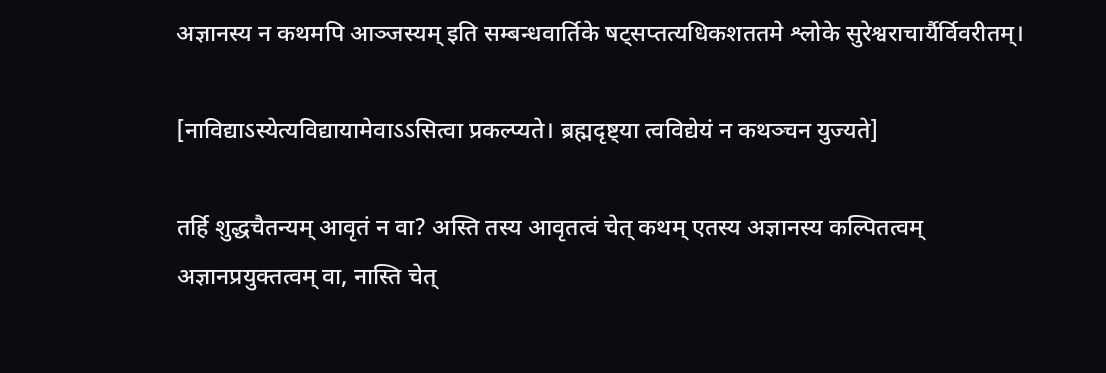अज्ञानस्य न कथमपि आञ्जस्यम् इति सम्बन्धवार्तिके षट्सप्तत्यधिकशततमे श्लोके सुरेश्वराचार्यैर्विवरीतम्।

[नाविद्याऽस्येत्यविद्यायामेवाऽऽसित्वा प्रकल्प्यते। ब्रह्मदृष्ट्या त्वविद्येयं न कथञ्चन युज्यते]

तर्हि शुद्धचैतन्यम् आवृतं न वा? अस्ति तस्य आवृतत्वं चेत् कथम् एतस्य अज्ञानस्य कल्पितत्वम् अज्ञानप्रयुक्तत्वम् वा, नास्ति चेत्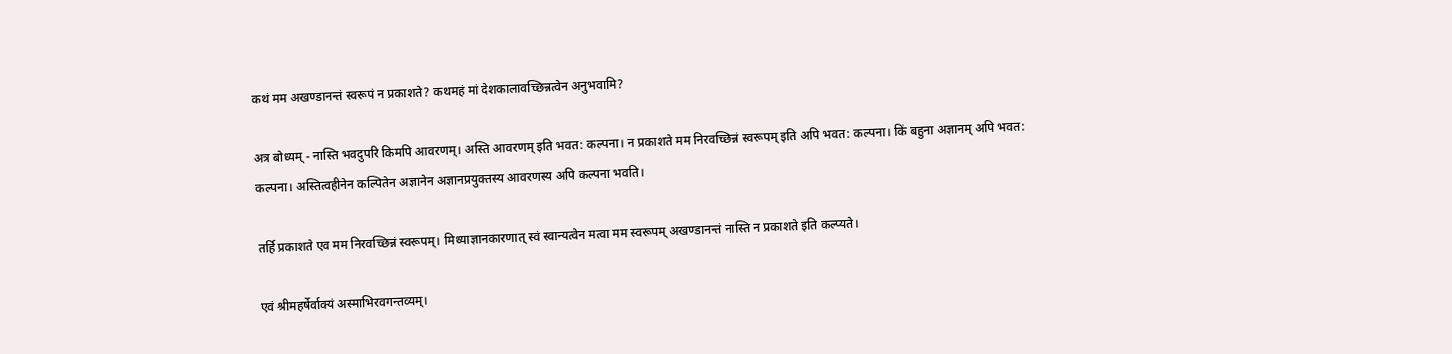कथं मम अखण्डानन्तं स्वरूपं न प्रकाशते? कथमहं मां देशकालावच्छिन्नत्वेन अनुभवामि?

अत्र बोध्यम् - नास्ति भवदुपरि किमपि आवरणम्। अस्ति आवरणम् इति भवत: कल्पना। न प्रकाशते मम निरवच्छिन्नं स्वरूपम् इति अपि भवत: कल्पना। किं बहुना अज्ञानम् अपि भवत: कल्पना। अस्तित्वहीनेन कल्पितेन अज्ञानेन अज्ञानप्रयुक्तस्य आवरणस्य अपि कल्पना भवति।

तर्हि प्रकाशते एव मम निरवच्छिन्नं स्वरूपम्। मिथ्याज्ञानकारणात् स्वं स्वान्यत्वेन मत्वा मम स्वरूपम् अखण्डानन्तं नास्ति न प्रकाशते इति कल्प्यते।

एवं श्रीमहर्षेर्वाक्यं अस्माभिरवगन्तव्यम्।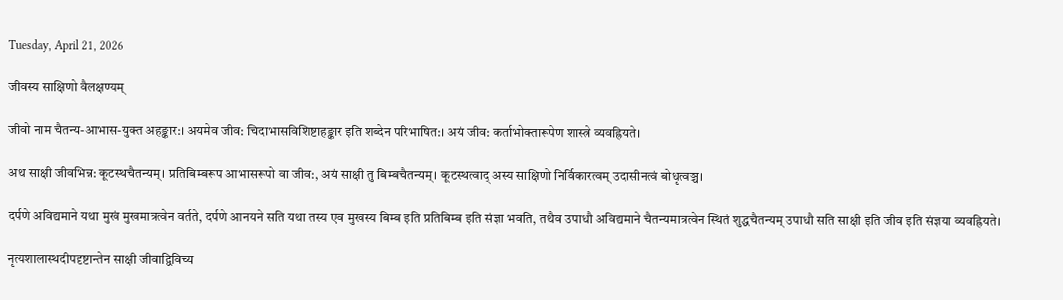Tuesday, April 21, 2026

जीवस्य साक्षिणो वैलक्षण्यम्

जीवो नाम चैतन्य-आभास-युक्त अहङ्कार:। अयमेव जीव: चिदाभासविशिष्टाहङ्कार इति शब्देन परिभाषित:। अयं जीव: कर्ताभोक्तारूपेण शास्त्रे व्यवह्रियते।

अथ साक्षी जीवभिन्न: कूटस्थचैतन्यम्। प्रतिबिम्बरूप आभासरूपो वा जीव:, अयं साक्षी तु बिम्बचैतन्यम्। कूटस्थत्वाद् अस्य साक्षिणो निर्विकारत्वम् उदासीनत्वं बोधृत्वञ्च।

दर्पणे अविद्यमाने यथा मुखं मुखमात्रत्वेन वर्तते, दर्पणे आनयने सति यथा तस्य एव मुखस्य बिम्ब इति प्रतिबिम्ब इति संज्ञा भवति, तथैव उपाधौ अविद्यमाने चैतन्यमात्रत्वेन स्थितं शुद्धचैतन्यम् उपाधौ सति साक्षी इति जीव इति संज्ञया व्यवह्रियते।

नृत्यशालास्थदीपदृष्टान्तेन साक्षी जीवाद्विविच्य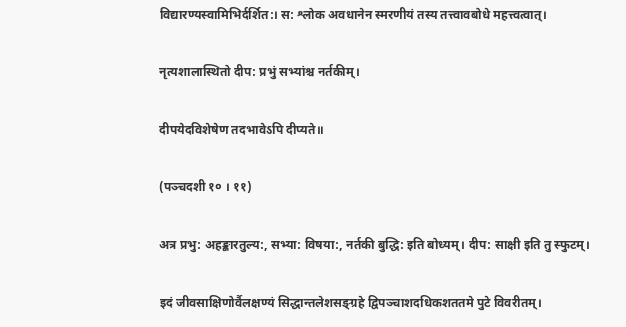विद्यारण्यस्वामिभिर्दर्शित:। स: श्लोक अवधानेन स्मरणीयं तस्य तत्त्वावबोधे महत्त्वत्वात्।

नृत्यशालास्थितो दीप: प्रभुं सभ्यांश्च नर्तकीम्।

दीपयेदविशेषेण तदभावेऽपि दीप्यते॥

(पञ्चदशी १० । ११)

अत्र प्रभु: अहङ्कारतुल्य:, सभ्या: विषया:, नर्तकी बुद्धि: इति बोध्यम्। दीप: साक्षी इति तु स्फुटम्।

इदं जीवसाक्षिणोर्वैलक्षण्यं सिद्धान्तलेशसङ्ग्रहे द्विपञ्चाशदधिकशततमे पुटे विवरीतम्।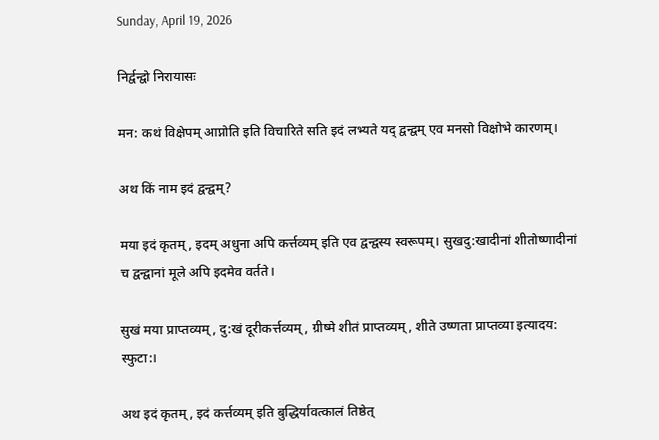Sunday, April 19, 2026

निर्द्वन्द्वो निरायासः

मन: कथं विक्षेपम् आप्नोति इति विचारिते सति इदं लभ्यते यद् द्वन्द्वम् एव मनसो विक्षोभे कारणम्।

अथ किं नाम इदं द्वन्द्वम्?

मया इदं कृतम्, इदम् अधुना अपि कर्त्तव्यम् इति एव द्वन्द्वस्य स्वरूपम्। सुखदु:खादीनां शीतोष्णादीनां च द्वन्द्वानां मूले अपि इदमेव वर्तते।

सुखं मया प्राप्तव्यम्, दु:खं दूरीकर्त्तव्यम्, ग्रीष्मे शीतं प्राप्तव्यम्, शीते उष्णता प्राप्तव्या इत्यादय: स्फुटा:।

अथ इदं कृतम्, इदं कर्त्तव्यम् इति बुद्धिर्यावत्कालं तिष्ठेत्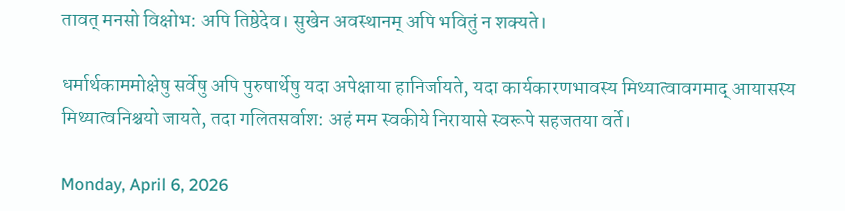तावत् मनसो विक्षोभ: अपि तिष्ठेदेव। सुखेन अवस्थानम् अपि भवितुं न शक्यते।

धर्मार्थकाममोक्षेषु सर्वेषु अपि पुरुषार्थेषु यदा अपेक्षाया हानिर्जायते, यदा कार्यकारणभावस्य मिथ्यात्वावगमाद् आयासस्य मिथ्यात्वनिश्चयो जायते, तदा गलितसर्वाश: अहं मम स्वकीये निरायासे स्वरूपे सहजतया वर्ते।

Monday, April 6, 2026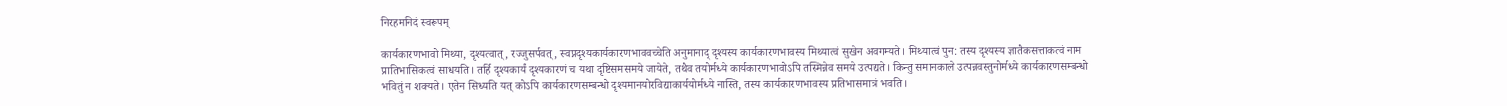निरहमनिदं स्वरूपम्

कार्यकारणभावो मिथ्या, दृश्यत्वात्, रज्जुसर्पवत्, स्वप्नदृश्यकार्यकारणभाववच्चेति अनुमानाद् दृश्यस्य कार्यकारणभावस्य मिथ्यात्वं सुखेन अवगम्यते। मिथ्यात्वं पुन: तस्य दृश्यस्य ज्ञातैकसत्ताकत्वं नाम प्रातिभासिकत्वं साधयति। तर्हि दृश्यकार्यं दृश्यकारणं च यथा दृष्टिसमसमये जायेते, तथैव तयोर्मध्ये कार्यकारणभावोऽपि तस्मिन्नेव समये उत्पद्यते। किन्तु समानकाले उत्पन्नवस्तुनोर्मध्ये कार्यकारणसम्बन्धो भवितुं न शक्यते। एतेन सिध्यति यत् कोऽपि कार्यकारणसम्बन्धो दृश्यमानयोरविद्याकार्ययोर्मध्ये नास्ति, तस्य कार्यकारणभावस्य प्रतिभासमात्रं भवति।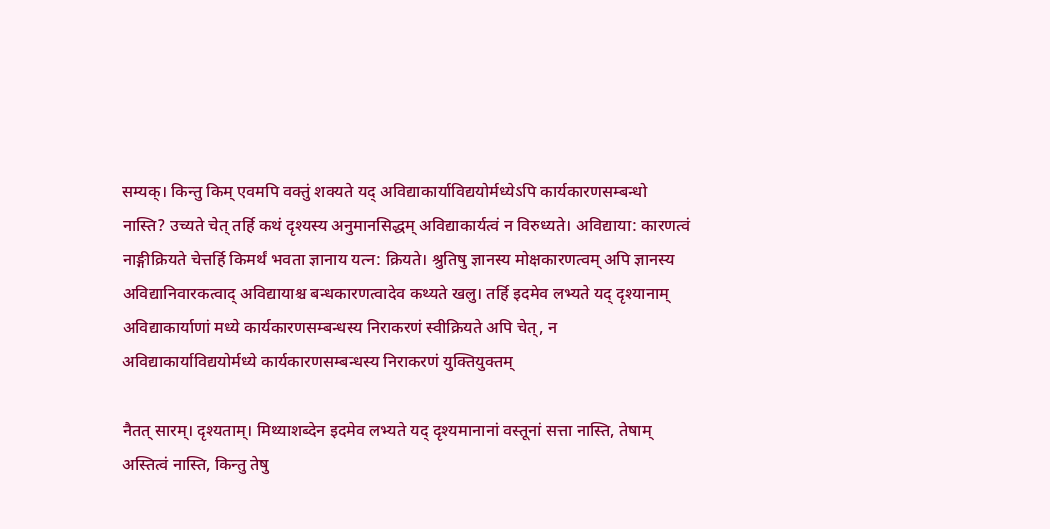सम्यक्। किन्तु किम् एवमपि वक्तुं शक्यते यद् अविद्याकार्याविद्ययोर्मध्येऽपि कार्यकारणसम्बन्धो नास्ति? उच्यते चेत् तर्हि कथं दृश्यस्य अनुमानसिद्धम् अविद्याकार्यत्वं न विरुध्यते। अविद्याया: कारणत्वं नाङ्गीक्रियते चेत्तर्हि किमर्थं भवता ज्ञानाय यत्न: क्रियते। श्रुतिषु ज्ञानस्य मोक्षकारणत्वम् अपि ज्ञानस्य अविद्यानिवारकत्वाद् अविद्यायाश्च बन्धकारणत्वादेव कथ्यते खलु। तर्हि इदमेव लभ्यते यद् दृश्यानाम् अविद्याकार्याणां मध्ये कार्यकारणसम्बन्धस्य निराकरणं स्वीक्रियते अपि चेत्, न अविद्याकार्याविद्ययोर्मध्ये कार्यकारणसम्बन्धस्य निराकरणं युक्तियुक्तम्

नैतत् सारम्। दृश्यताम्। मिथ्याशब्देन इदमेव लभ्यते यद् दृश्यमानानां वस्तूनां सत्ता नास्ति, तेषाम् अस्तित्वं नास्ति, किन्तु तेषु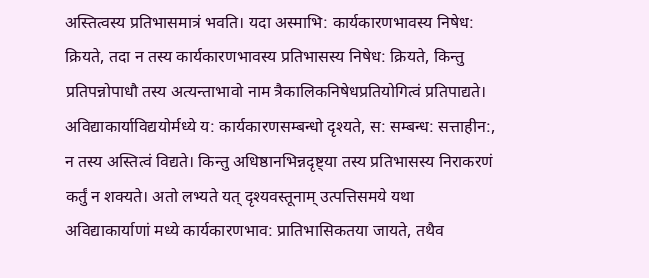अस्तित्वस्य प्रतिभासमात्रं भवति। यदा अस्माभि: कार्यकारणभावस्य निषेध: क्रियते, तदा न तस्य कार्यकारणभावस्य प्रतिभासस्य निषेध: क्रियते, किन्तु प्रतिपन्नोपाधौ तस्य अत्यन्ताभावो नाम त्रैकालिकनिषेधप्रतियोगित्वं प्रतिपाद्यते। अविद्याकार्याविद्ययोर्मध्ये य: कार्यकारणसम्बन्धो दृश्यते, स: सम्बन्ध: सत्ताहीन:, न तस्य अस्तित्वं विद्यते। किन्तु अधिष्ठानभिन्नदृष्ट्या तस्य प्रतिभासस्य निराकरणं कर्तुं न शक्यते। अतो लभ्यते यत् दृश्यवस्तूनाम् उत्पत्तिसमये यथा अविद्याकार्याणां मध्ये कार्यकारणभाव: प्रातिभासिकतया जायते, तथैव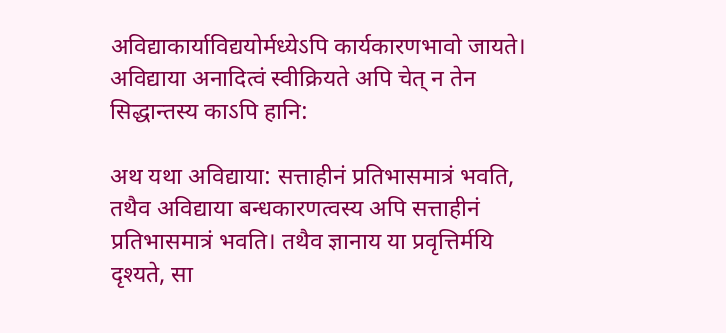अविद्याकार्याविद्ययोर्मध्येऽपि कार्यकारणभावो जायते। अविद्याया अनादित्वं स्वीक्रियते अपि चेत् न तेन सिद्धान्तस्य काऽपि हानि:

अथ यथा अविद्याया: सत्ताहीनं प्रतिभासमात्रं भवति, तथैव अविद्याया बन्धकारणत्वस्य अपि सत्ताहीनं प्रतिभासमात्रं भवति। तथैव ज्ञानाय या प्रवृत्तिर्मयि दृश्यते, सा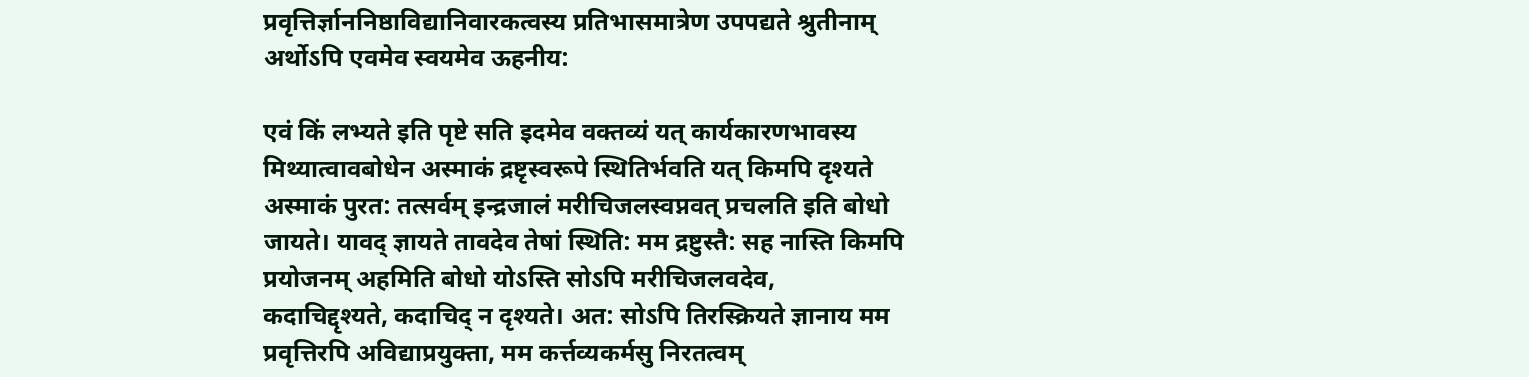प्रवृत्तिर्ज्ञाननिष्ठाविद्यानिवारकत्वस्य प्रतिभासमात्रेण उपपद्यते श्रुतीनाम् अर्थोऽपि एवमेव स्वयमेव ऊहनीय:

एवं किं लभ्यते इति पृष्टे सति इदमेव वक्तव्यं यत् कार्यकारणभावस्य मिथ्यात्वावबोधेन अस्माकं द्रष्टृस्वरूपे स्थितिर्भवति यत् किमपि दृश्यते अस्माकं पुरत: तत्सर्वम् इन्द्रजालं मरीचिजलस्वप्नवत् प्रचलति इति बोधो जायते। यावद् ज्ञायते तावदेव तेषां स्थिति: मम द्रष्टुस्तै: सह नास्ति किमपि प्रयोजनम् अहमिति बोधो योऽस्ति सोऽपि मरीचिजलवदेव, कदाचिद्दृश्यते, कदाचिद् न दृश्यते। अत: सोऽपि तिरस्क्रियते ज्ञानाय मम प्रवृत्तिरपि अविद्याप्रयुक्ता, मम कर्त्तव्यकर्मसु निरतत्वम्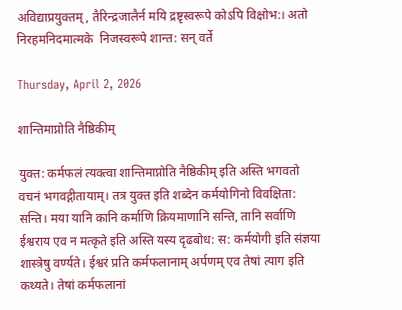अविद्याप्रयुक्तम्, तैरिन्द्रजालैर्न मयि द्रष्टृस्वरूपे कोऽपि विक्षोभ:। अतो निरहमनिदमात्मके  निजस्वरूपे शान्त: सन् वर्ते

Thursday, April 2, 2026

शान्तिमाप्नोति नैष्ठिकीम्

युक्त: कर्मफलं त्यक्त्वा शान्तिमाप्नोति नैष्ठिकीम् इति अस्ति भगवतो वचनं भगवद्गीतायाम्। तत्र युक्त इति शब्देन कर्मयोगिनो विवक्षिता: सन्ति। मया यानि कानि कर्माणि क्रियमाणानि सन्ति, तानि सर्वाणि ईश्वराय एव न मत्कृते इति अस्ति यस्य दृढबोध: स: कर्मयोगी इति संज्ञया शास्त्रेषु वर्ण्यते। ईश्वरं प्रति कर्मफलानाम् अर्पणम् एव तेषां त्याग इति कथ्यते। तेषां कर्मफलानां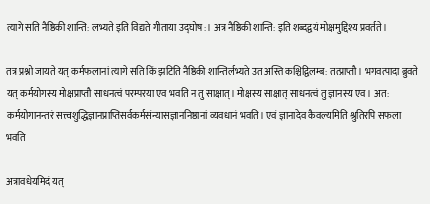त्यागे सति नैष्ठिकी शान्ति: लभ्यते इति विद्यते गीताया उद्घोष:। अत्र नैष्ठिकी शान्ति: इति शब्दद्वयं मोक्षमुद्दिश्य प्रवर्तते।

तत्र प्रश्नो जायते यत् कर्मफलानां त्यागे सति किं झटिति नैष्ठिकी शान्तिर्लभ्यते उत अस्ति कश्चिद्विलम्ब: तत्प्राप्तौ। भगवत्पादा ब्रुवते यत् कर्मयोगस्य मोक्षप्राप्तौ साधनत्वं परम्परया एव भवति न तु साक्षात्। मोक्षस्य साक्षात् साधनत्वं तु ज्ञानस्य एव। अत: कर्मयोगानन्तरं सत्त्वशुद्धिज्ञानप्राप्तिसर्वकर्मसंन्यासज्ञाननिष्ठानां व्यवधानं भवति। एवं ज्ञानादेव कैवल्यमिति श्रुतिरपि सफला भवति

अत्रावधेयमिदं यत्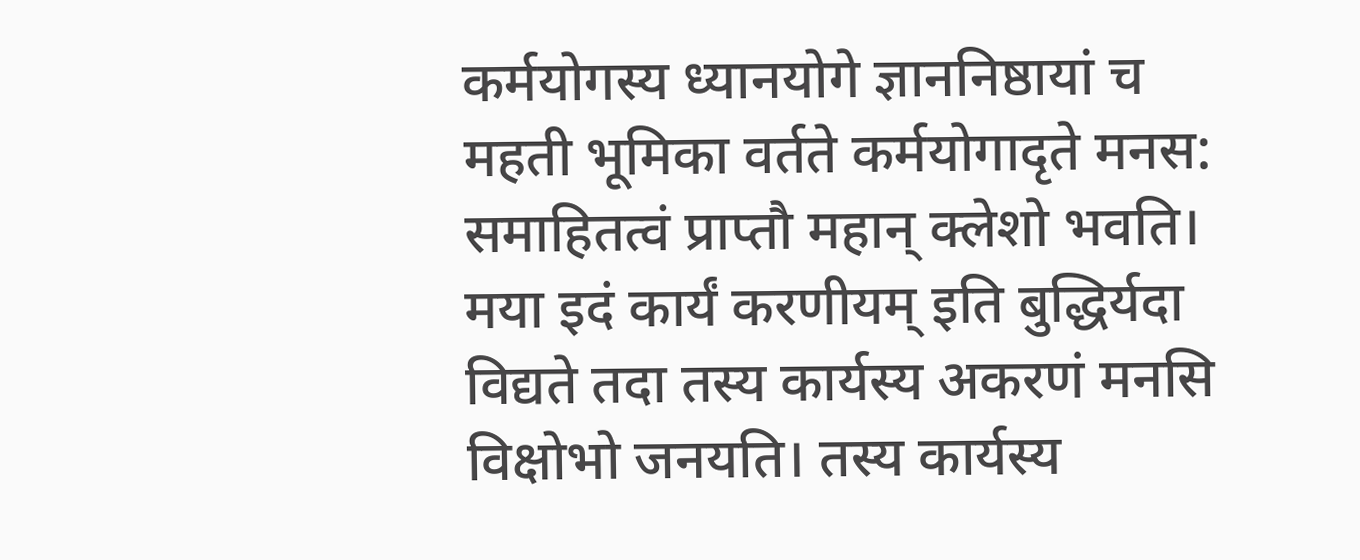कर्मयोगस्य ध्यानयोगे ज्ञाननिष्ठायां च महती भूमिका वर्तते कर्मयोगादृते मनस: समाहितत्वं प्राप्तौ महान् क्लेशो भवति। मया इदं कार्यं करणीयम् इति बुद्धिर्यदा विद्यते तदा तस्य कार्यस्य अकरणं मनसि विक्षोभो जनयति। तस्य कार्यस्य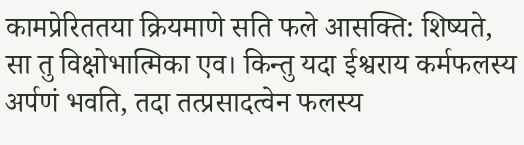कामप्रेरिततया क्रियमाणे सति फले आसक्ति: शिष्यते, सा तु विक्षोभात्मिका एव। किन्तु यदा ईश्वराय कर्मफलस्य अर्पणं भवति, तदा तत्प्रसादत्वेन फलस्य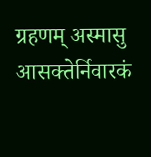ग्रहणम् अस्मासु आसक्तेर्निवारकं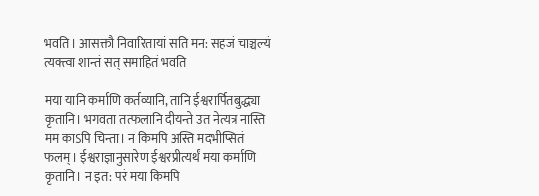भवति। आसक्तौ निवारितायां सति मन: सहजं चाञ्चल्यं त्यक्त्वा शान्तं सत् समाहितं भवति

मया यानि कर्माणि कर्तव्यानि, तानि ईश्वरार्पितबुद्ध्या कृतानि। भगवता तत्फलानि दीयन्ते उत नेत्यत्र नास्ति मम काऽपि चिन्ता। न किमपि अस्ति मदभीप्सितं फलम्। ईश्वराज्ञानुसारेण ईश्वरप्रीत्यर्थं मया कर्माणि कृतानि। न इत: परं मया किमपि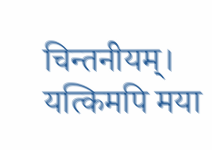चिन्तनीयम्। यत्किमपि मया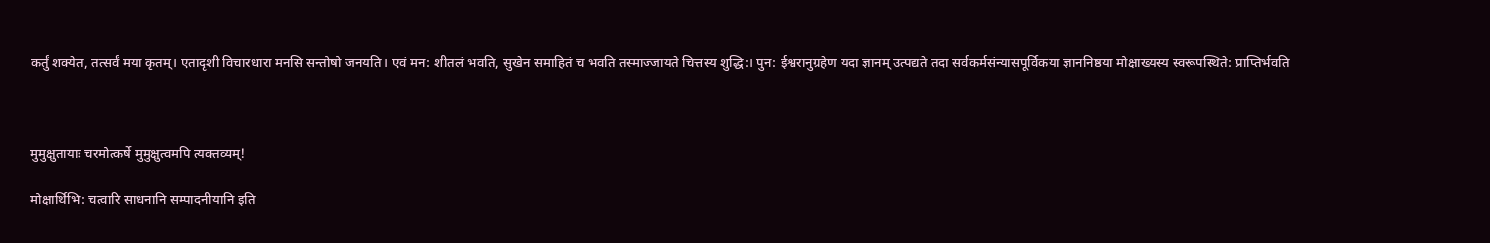कर्तुं शक्येत, तत्सर्वं मया कृतम्। एतादृशी विचारधारा मनसि सन्तोषो जनयति। एवं मन: शीतलं भवति, सुखेन समाहितं च भवति तस्माज्जायते चित्तस्य शुद्धि:। पुन: ईश्वरानुग्रहेण यदा ज्ञानम् उत्पद्यते तदा सर्वकर्मसंन्यासपूर्विकया ज्ञाननिष्ठया मोक्षाख्यस्य स्वरूपस्थिते: प्राप्तिर्भवति



मुमुक्षुतायाः चरमोत्कर्षे मुमुक्षुत्वमपि त्यक्तव्यम्!

मोक्षार्थिभि: चत्वारि साधनानि सम्पादनीयानि इति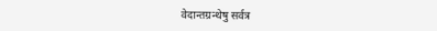वेदान्तग्रन्थेषु सर्वत्र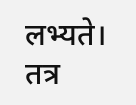लभ्यते। तत्र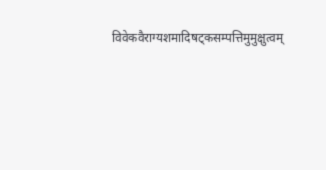विवेकवैराग्यशमादिषट्कसम्पत्तिमुमुक्षुत्वम्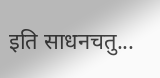इति साधनचतु...